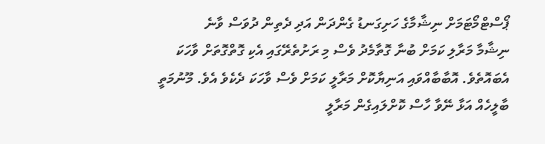ޕޯސްޓްމޯޓަމަށް ނިޝާމާގެ ހަށިގަނޑު ގެންދަން އަދި ދެތިން ދުވަސް ވާނެ
ނިޝާމާ މަރާލި ކަމަށް ބުނާ ގޮތާމެދު ވެސް މި ރަށުތެރޭގައި އެކި ގޮތްގޮތަށް ވާހަކަ އެބައޮތެވެ. އޮބާބާއްވައި އަނިޔާކޮށް މަރާލީ ކަމަށް ވެސް ވާހަކަ ދެކެވެ އެވެ. މޫނުމަތީ ބާލީހެއް އަޅާ ނޭވާ ހާސް ކޮށްލައިގެން މަރާލީ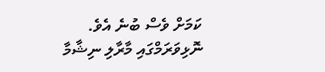ކަމަށް ވެސް ބުނެ އެވެ.
ނޮޅިވަރަމްގައި މާރާލި ނިޝާމާ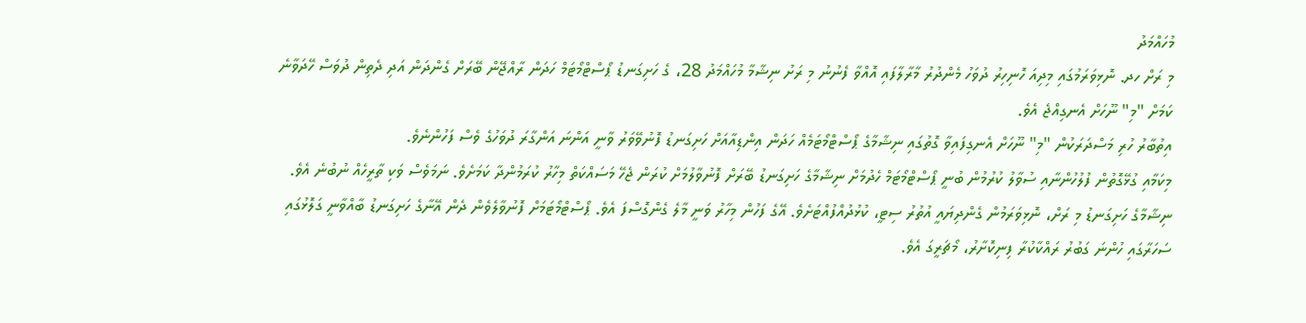މުހައްމަދު
މި ރަށް ހދ. ނޮޅިވަރަމުގައި މިދިއަ ހޮނިހިރު ދުވަހު މެންދުރު މާރާލާފައި އޮއްވާ ފެނުނު މި ރަށު ނިޝާމާ މުހައްމަދު 28، ގެ ހަށިގަނޑު ޕޯސްޓްމޯޓަމް ހަދަން ރާއްޖޭން ބޭރަށް ގެންދަން އަދި ދެތިން ދުވަސް ހޭދަވާނެ ކަމަށް "މި" ނޫހަށް އެނގިއްޖެ އެވެ.
އިތުބާރު ހުރި މަސްދަރަކުން "މި" ނޫހަށް އެނގިފައިވާ ގޮތުގައި ނިޝާމާގެ ޕޯސްޓްމޯޓަމެއް ހަދަން އިންޑިއާއަށް ހަށިގަނޑު ފޮނުވޭވަރު ވާނީ އަންނަ އަންގާރަ ދުވަހުގެ ވެސް ފަހުންނެވެ.
މިކަމާއި ގުޅޭގޮތުން ފުލުހުންނާއި ސުވާލު ކުރުމުން ބުނީ ޕޯސްޓްމޯޓަމް ހެދުމަށް ނިޝާމާގެ ހަށިގަނޑު ބޭރަށް ފޮނުވާލުމަށް ކުރަން ޖެހޭ މަސައްކަތް މިހާރު ކުރަމުންދާ ކަމަށެވެ. ނަމަވެސް ވަކި ތާރީހެއް ނުބުނެ އެވެ. ނިޝާމާގެ ހަށިގަނޑު މި ރަށް، ނޮޅިވަރަމުން ގެންދިޔައީ އުތުރު ސިޓީ، ކުޅުދުއްފުއްޓަށެވެ. އޭގެ ފަހުން މިހާރު ވަނީ މާލެ ގެންގޮސްފަ އެވެ. ޕޯސްޓްމޯޓަމަށް ފޮނުވާލެވެން ދެން އޭނާގެ ހަށިގަނޑު ބާއްވާނީ ގަލޮޅުގައި ސަހަރާގައި ހުންނަ ގަބުރު ރައްކާކުރާ ފިނިކޮށާރު، މޯޗަރީގަ އެވެ.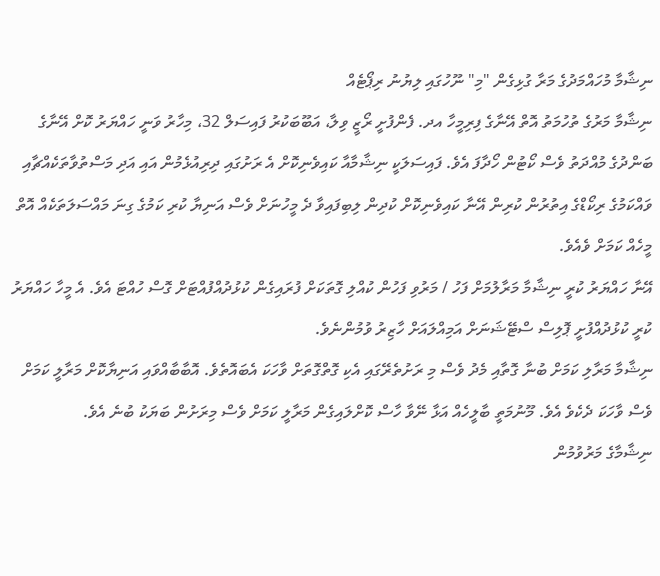ނިޝާމާ މުހައްމަދުގެ މަރާ ގުޅިގެން "މި" ނޫހުގައި ލިޔުނު ރިޕޯޓެއް
ނިޝާމާ މަރުގެ ތުހުމަތު އޮތް އޭނާގެ ފިރިމީހާ އދ. ފެންފުށީ ރޯޒީ ވިލާ، އަބޫބަކުރު ފައިސަލް 32، މިހާރު ވަނީ ހައްޔަރު ކޮށް އޭނާގެ ބަންދުގެ މުއްދަތު ވެސް ކޯޓުން ހޯދާފަ އެވެ. ފައިސަލަކީ ނިޝާމާއާ ކައިވެނިކޮށް އެ ރަށުގައި ދިރިއުޅެމުން އައި އަދި މަސްތުވާތަކެއްޗާއި ވައްކަމުގެ ރިކޯޑްގެ އިތުރުން ކުރިން އޭނާ ކައިވެނިކޮށް ކުދިން ލިބިފައިވާ ދެ މީހުނަށް ވެސް އަނިޔާ ކުރި ކަމުގެ ގިނަ މައްސަލަތަކެއް އޮތް މީހެއް ކަމަށް ވެއެވެ.
އޭނާ ހައްޔަރު ކުރީ ނިޝާމާ މަރާލުމަށް ފަހު / މަރުވި ފަހުން ކުއްލި ގޮތަކަށް ފުރައިގެން ކުޅުދުއްފުއްޓަށް ގޮސް ހުއްޓަ އެވެ. އެ މީހާ ހައްޔަރު ކުރީ ކުޅުދުއްފުށީ ޕޮލިސް ސްޓޭޝަނަށް އަމިއްލައަށް ހާޒިރު ވުމުންނެވެ.
ނިޝާމާ މަރާލި ކަމަށް ބުނާ ގޮތާއި މެދު ވެސް މި ރަށުތެރޭގައި އެކި ގޮތްގޮތަށް ވާހަކަ އެބައޮތެވެ. އޮބާބާއްވައި އަނިޔާކޮށް މަރާލީ ކަމަށް ވެސް ވާހަކަ ދެކެވެ އެވެ. މޫނުމަތީ ބާލީހެއް އަޅާ ނޭވާ ހާސް ކޮށްލައިގެން މަރާލީ ކަމަށް ވެސް މިރަށުން ބަޔަކު ބުނެ އެވެ.
ނިޝާމާގެ މަރުވުމުން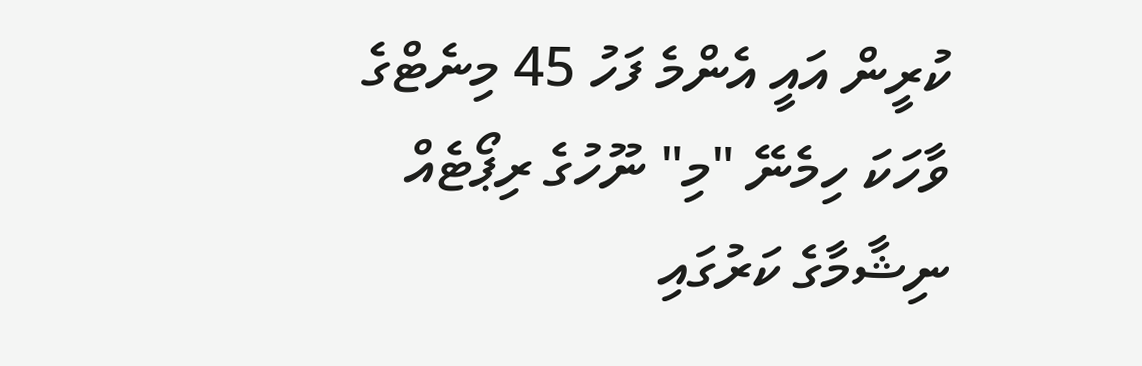ކުރީން އައީ އެންމެ ފަހު 45 މިނެޓްގެ ވާހަކަ ހިމެނޭ "މި" ނޫހުގެ ރިޕޯޓެއް
ނިޝާމާގެ ކަރުގައި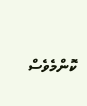ކޮންމެވެސް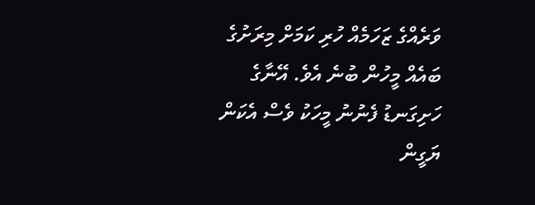ވަރެއްގެ ޒަހަމެއް ހުރި ކަމަށް މިރަށުގެ ބައެއް މީހުން ބުނެ އެވެ. އޭނާގެ ހަށިގަނޑު ފެނުނު މީހަކު ވެސް އެކަން ޔަގީން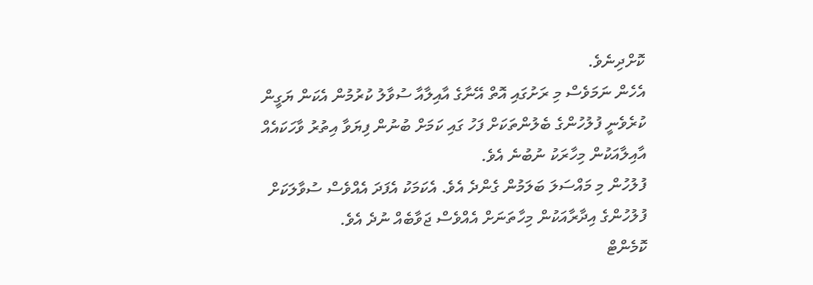ކޮށްދިނެވެ.
އެހެން ނަމަވެސް މި ރަށުގައި އޮތް އޭނާގެ އާއިލާއާ ސުވާލު ކުރުމުން އެކަން ޔަގީން ކުރެވެނީ ފުލުހުންގެ ބެލުންތަކަށް ފަހު ގައި ކަމަށް ބުނުން ފިޔަވާ އިތުރު ވާހަކައެއް އާއިލާއަކުން މިހާރަކު ނުބުނެ އެވެ.
ފުލުހުން މި މައްސަލަ ބަލަމުން ގެންދެ އެވެ. އެކަމަކު އެފަދަ އެއްވެސް ސުވާލަކަށް ފުލުހުންގެ އިދާރާއަކުން މިހާތަނަށް އެއްވެސް ޖަވާބެއް ނުދެ އެވެ.
ކޮމެންޓް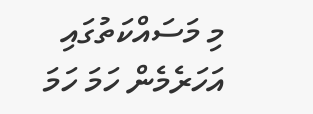މި މަސައްކަތުގައި އަހަރެމެން ހަމަ ހަމަ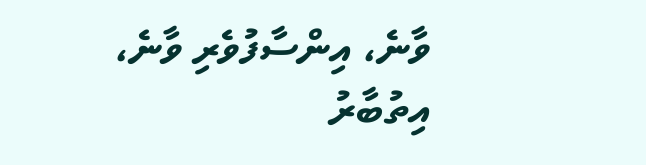ވާނެ، އިންސާފުވެރި ވާނެ، އިތުބާރު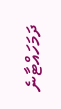ދަމަހައްޓާނެ